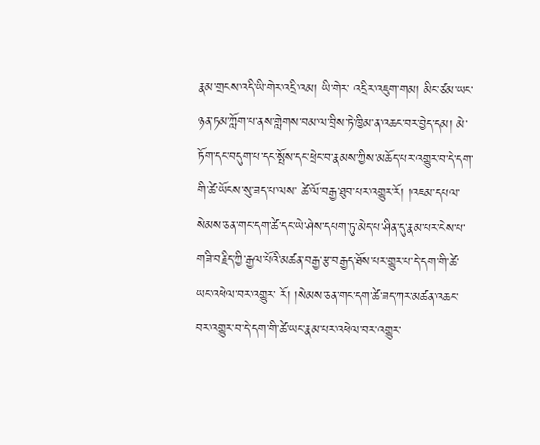རྣམ་གྲངས་འདི་ཡི་གེར་འདྲི་འམ། ཡི་གེར་ འདྲིར་འཇུག་གམ། མིང་ཙམ་ཡང་ཉན་ཏམ་ཀློག་པ་ནས་གླེགས་བམ་ལ་བྲིས་ཏེ་ཁྱིམ་ན་འཆང་བར་བྱེད་དམ། མེ་ཏོག་དང་བདུག་པ་དང་སྤོས་དང་ཕྲེང་བ་རྣམས་ཀྱིས་མཆོད་པར་འགྱུར་བ་དེ་དག་གི་ཚེ་ཡོངས་སུ་ཟད་པ་ལས་ ཚེ་ལོ་བརྒྱ་ཐུབ་པར་འགྱུར་རོ། །འཇམ་དཔལ་སེམས་ཅན་གང་དག་ཚེ་དང་ཡེ་ཤེས་དཔག་ཏུ་མེད་པ་ཤིན་དུ་རྣམ་པར་ངེས་པ་གཟི་བརྗིད་ཀྱི་རྒྱལ་པོའི་མཚན་བརྒྱ་རྩ་བརྒྱད་ཐོས་པར་གྱུར་པ་དེ་དག་གི་ཚེ་ཡང་འཕེལ་བར་འགྱུར་ རོ། །སེམས་ཅན་གང་དག་ཚེ་ཟད་ཀར་མཚན་འཆང་བར་འགྱུར་བ་དེ་དག་གི་ཚེ་ཡང་རྣམ་པར་འཕེལ་བར་འགྱུར་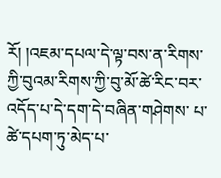རོ། །འཇམ་དཔལ་དེ་ལྟ་བས་ན་རིགས་ཀྱི་བུའམ་རིགས་ཀྱི་བུ་མོ་ཚེ་རིང་བར་འདོད་པ་དེ་དག་དེ་བཞིན་གཤེགས་ པ་ཚེ་དཔག་ཏུ་མེད་པ་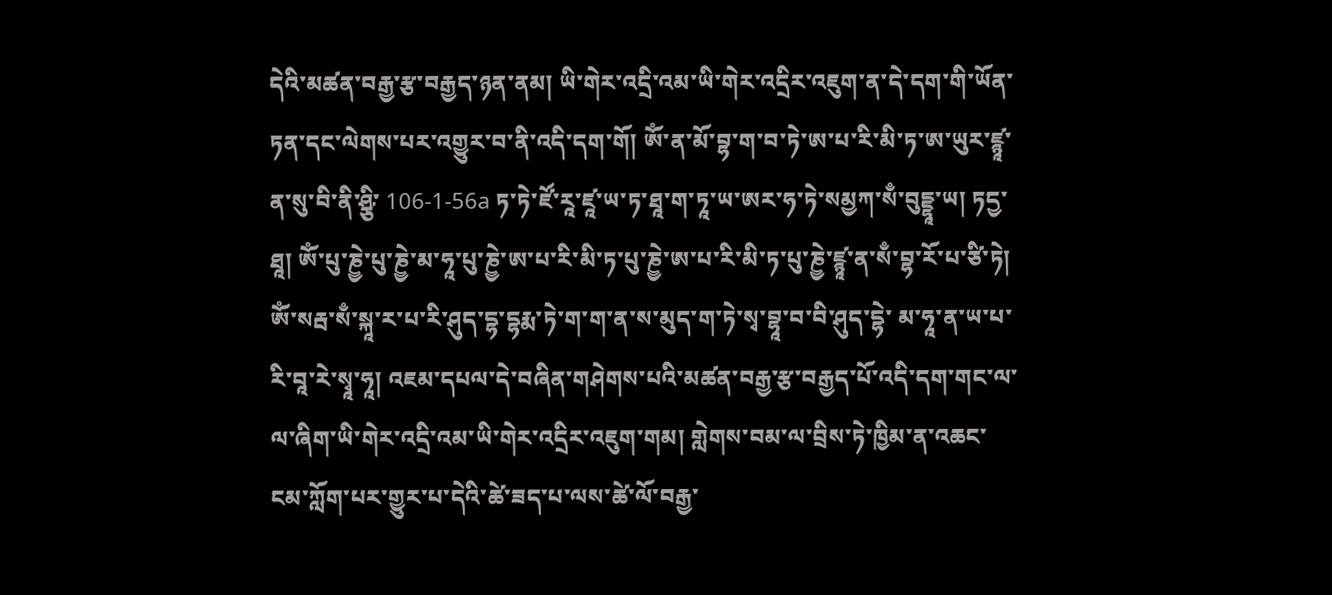དེའི་མཚན་བརྒྱ་རྩ་བརྒྱད་ཉན་ནམ། ཡི་གེར་འདྲི་འམ་ཡི་གེར་འདྲིར་འཇུག་ན་དེ་དག་གི་ཡོན་ཏན་དང་ལེགས་པར་འགྱུར་བ་ནི་འདི་དག་གོ། ཨོཾ་ན་མོ་བྷ་ག་བ་ཏེ་ཨ་པ་རི་མི་ཏ་ཨ་ཡུར་ཛྙཱ་ན་སུ་བི་ནི་ཤྩི་ 106-1-56a ཏ་ཏེ་ཛོ་རཱ་ཛཱ་ཡ་ཏ་ཐཱ་ག་ཏཱ་ཡ་ཨར་ཧ་ཏེ་སམྱཀ་སྃ་བུདྡྷཱ་ཡ། ཏདྱ་ཐཱ། ཨོཾ་པུ་ཎྱེ་པུ་ཎྱེ་མ་ཧཱ་པུ་ཎྱེ་ཨ་པ་རི་མི་ཏ་པུ་ཎྱེ་ཨ་པ་རི་མི་ཏ་པུ་ཎྱེ་ཛྙཱ་ན་སྃ་བྷ་རོ་པ་ཙི་ཏེ། ཨོཾ་སརྦ་སྃ་སྐཱ་ར་པ་རི་ཤུད་དྷ་དྷརྨ་ཏེ་ག་ག་ན་ས་མུད་ག་ཏེ་སྭ་བྷཱ་བ་བི་ཤུད་དྷེ་ མ་ཧཱ་ན་ཡ་པ་རི་བཱ་རེ་སྭཱ་ཧཱ། འཇམ་དཔལ་དེ་བཞིན་གཤེགས་པའི་མཚན་བརྒྱ་རྩ་བརྒྱད་པོ་འདི་དག་གང་ལ་ལ་ཞིག་ཡི་གེར་འདྲི་འམ་ཡི་གེར་འདྲིར་འཇུག་གམ། གླེགས་བམ་ལ་བྲིས་ཏེ་ཁྱིམ་ན་འཆང་ ངམ་ཀློག་པར་གྱུར་པ་དེའི་ཚེ་ཟད་པ་ལས་ཚེ་ལོ་བརྒྱ་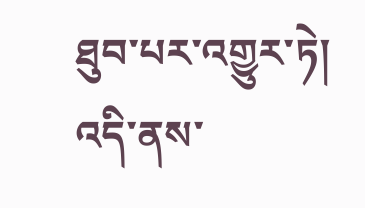ཐུབ་པར་འགྱུར་ཏེ། འདི་ནས་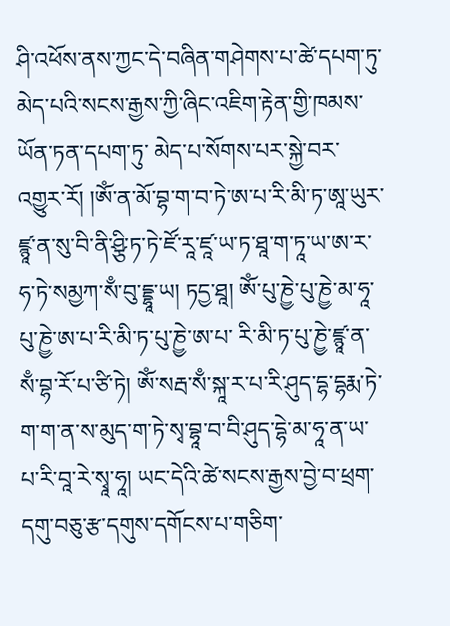ཤི་འཕོས་ནས་ཀྱང་དེ་བཞིན་གཤེགས་པ་ཚེ་དཔག་ཏུ་མེད་པའི་སངས་རྒྱས་ཀྱི་ཞིང་འཇིག་རྟེན་གྱི་ཁམས་ཡོན་ཏན་དཔག་ཏུ་ མེད་པ་སོགས་པར་སྐྱེ་བར་འགྱུར་རོ། །ཨོཾ་ན་མོ་བྷ་ག་བ་ཏེ་ཨ་པ་རི་མི་ཏ་ཨཱ་ཡུར་ཛྙཱ་ན་སུ་བི་ནི་ཤྩི་ཏ་ཏེ་ཛོ་རཱ་ཛཱ་ཡ་ཏ་ཐཱ་ག་ཏཱ་ཡ་ཨ་ར་ཧ་ཏེ་སམྱཀ་སྃ་བུ་དྡྷཱ་ཡ། ཏདྱ་ཐཱ། ཨོཾ་པུ་ཎྱེ་པུ་ཎྱེ་མ་ཧཱ་པུ་ཎྱེ་ཨ་པ་རི་མི་ཏ་པུ་ཎྱེ་ཨ་པ་ རི་མི་ཏ་པུ་ཎྱེ་ཛྙཱ་ན་སྃ་བྷ་རོ་པ་ཙི་ཏེ། ཨོཾ་སརྦ་སྃ་སྐཱ་ར་པ་རི་ཤུད་དྷ་དྷརྨ་ཏེ་ག་ག་ན་ས་མུད་ག་ཏེ་སྭ་བྷཱ་བ་བི་ཤུད་དྷེ་མ་ཧཱ་ན་ཡ་པ་རི་བཱ་རེ་སྭཱ་ཧཱ། ཡང་དེའི་ཚེ་སངས་རྒྱས་བྱེ་བ་ཕྲག་དགུ་བཅུ་རྩ་དགུས་དགོངས་པ་གཅིག་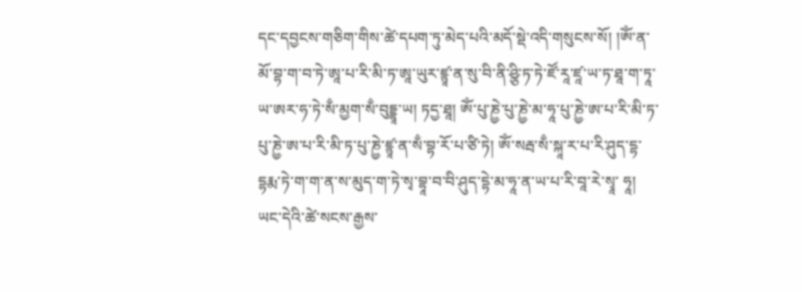དང་དབྱངས་གཅིག་གིས་ཚེ་དཔག་ཏུ་མེད་པའི་མདོ་སྡེ་འདི་གསུངས་སོ། །ཨོཾ་ན་མོ་བྷ་ག་བ་ཏེ་ཨཱ་པ་རི་མི་ཏ་ཨཱ་ཡུར་ཛྙཱ་ན་སུ་བི་ནི་ཤྩི་ཏ་ཏེ་ཛོ་རཱ་ཛཱ་ཡ་ཏ་ཐཱ་ག་ཏཱ་ཡ་ཨར་ཧ་ཏེ་སྃ་མྱག་སྃ་བུདྡྷཱ་ཡ། ཏདྱ་ཐཱ། ཨོཾ་པུ་ཎྱེ་པུ་ཎྱེ་མ་ཧཱ་པུ་ཎྱེ་ཨ་པ་རི་མི་ཏ་པུ་ཎྱེ་ཨ་པ་རི་མི་ཏ་པུ་ཎྱེ་ཛྙཱ་ན་སྃ་བྷ་རོ་པ་ཙི་ཏེ། ཨོཾ་སརྦ་སྃ་སྐཱ་ར་པ་རི་ཤུད་དྷ་དྷརྨ་ཏེ་ག་ག་ན་ས་མུད་ག་ཏེ་སྭ་བྷཱ་བ་བི་ཤུད་དྷེ་མ་ཧཱ་ན་ཡ་པ་རི་བཱ་རེ་སྭཱ་ ཧཱ། ཡང་དེའི་ཚེ་སངས་རྒྱས་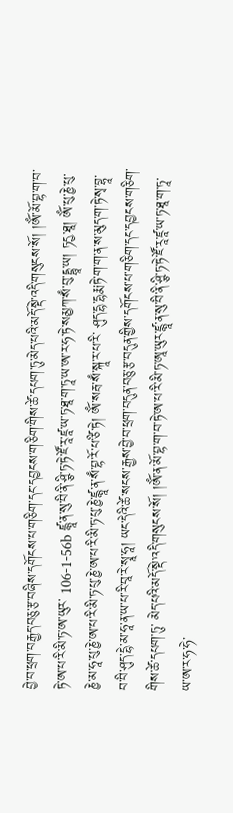བྱེ་བ་ཕྲག་བརྒྱད་བཅུ་རྩ་བཞིས་དགོངས་པ་གཅིག་དང་དབྱངས་གཅིག་གིས་ཚེ་དཔག་ཏུ་མེད་པའི་མདོ་སྡེ་འདི་གསུངས་སོ། །ཨོཾ་མོ་བྷ་ག་བ་ཏེ་ཨ་པ་རི་མི་ཏ་ཨ་ཡུར་ 106-1-56b ཛྙཱ་ན་སུ་བི་ནི་ཤྩི་ཏ་ཏེ་ཛོ་རཱ་ཛཱ་ཡ་ཏ་ཐཱ་ག་ཏཱ་ཡ་ཨ་ར་ཧ་ཏེ་སམྱཀ་སྃ་བུ་དྡྷཱ་ཡ། ཏདྱ་ཐཱ། ཨོཾ་པུ་ཎྱེ་པུ་ཎྱེ་མ་ཧཱ་པུ་ཎྱེ་ཨ་པ་རི་མི་ཏ་པུ་ཎྱེ་ཨ་པ་རི་མི་ཏ་པུ་ཎྱེ་ཛྙཱ་ན་སྃ་བྷ་རོ་པ་ཙི་ཏེ། ཨོཾ་སརྦ་སྃ་སྐཱ་ར་པ་རི་ ཤུད་དྷ་དྷརྨ་ཏེ་ག་ག་ན་ས་མུད་ག་ཏེ་སྭ་བྷཱ་བ་བི་ཤུད་དྷེ་མ་ཧཱ་ན་ཡ་པ་རི་བཱ་རེ་སྭཱ་ཧཱ། ཡང་དེའི་ཚེ་སངས་རྒྱས་བྱེ་བ་ཕྲག་བདུན་བཅུ་རྩ་བདུན་གྱིས་དགོངས་པ་གཅིག་དང་དབྱངས་གཅིག་གིས་ཚེ་དཔག་ཏུ་ མེད་པའི་མདོ་སྡེ་འདི་གསུངས་སོ། །ཨོཾ་ན་མོ་བྷ་ག་བ་ཏེ་ཨ་པ་རི་མི་ཏ་ཨཱ་ཡུར་ཛྙཱ་ན་སུ་བི་ནི་ཤྩི་ཏ་ཏེ་ཛོ་རཱ་ཛཱ་ཡ་ཏ་ཐཱ་ག་ཏཱ་ཡ་ཨ་ར་ཧ་ཧེ་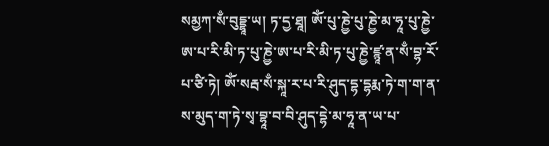སམྱཀ་སྃ་བུདྡྷཱ་ཡ། ཏ་དྱ་ཐཱ། ཨོཾ་པུ་ཎྱེ་པུ་ཎྱེ་མ་ཧཱ་པུ་ཎྱེ་ ཨ་པ་རི་མི་ཏ་པུ་ཎྱེ་ཨ་པ་རི་མི་ཏ་པུ་ཎྱེ་ཛྙཱ་ན་སྃ་བྷ་རོ་པ་ཙི་ཏེ། ཨོཾ་སརྦ་སྃ་སྐཱ་ར་པ་རི་ཤུད་དྷ་དྷརྨ་ཏེ་ག་ག་ན་ས་མུད་ག་ཏེ་སྭ་བྷཱ་བ་བི་ཤུད་དྷེ་མ་ཧཱ་ན་ཡ་པ་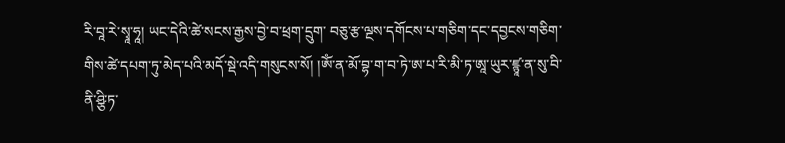རི་བཱ་རེ་སྭཱ་ཧཱ། ཡང་དེའི་ཚེ་སངས་རྒྱས་བྱེ་བ་ཕྲག་དྲུག་ བཅུ་རྩ་ལྔས་དགོངས་པ་གཅིག་དང་དབྱངས་གཅིག་གིས་ཚེ་དཔག་ཏུ་མེད་པའི་མདོ་སྡེ་འདི་གསུངས་སོ། །ཨོཾ་ན་མོ་བྷ་ག་བ་ཏེ་ཨ་པ་རི་མི་ཏ་ཨཱ་ཡུར་ཛྙཱ་ན་སུ་བི་ནི་ཤྩི་ཏ་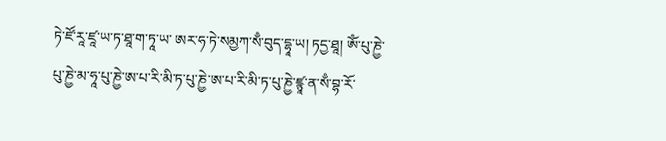ཏེ་ཛོ་རཱ་ཛཱ་ཡ་ཏ་ཐཱ་ག་ཏཱ་ཡ་ ཨར་ཧ་ཏེ་སམྱཀ་སྃ་བུད་དྷཱ་ཡ། ཏདྱ་ཐཱ། ཨོཾ་པུ་ཎྱེ་པུ་ཎྱེ་མ་ཧཱ་པུ་ཎྱེ་ཨ་པ་རི་མི་ཏ་པུ་ཎྱེ་ཨ་པ་རི་མི་ཏ་པུ་ཎྱེ་ཛྙཱ་ན་སྃ་བྷ་རོ་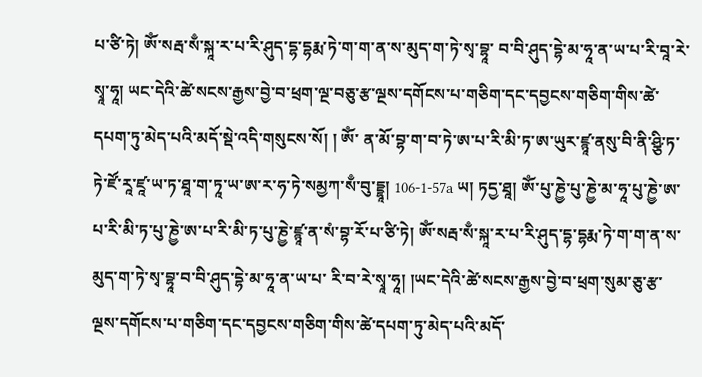པ་ཙི་ཏེ། ཨོཾ་སརྦ་སྃ་སྐཱ་ར་པ་རི་ཤུད་དྷ་དྷརྨ་ཏེ་ག་ག་ན་ས་མུད་ག་ཏེ་སྭ་བྷཱ་ བ་བི་ཤུད་དྷེ་མ་ཧཱ་ན་ཡ་པ་རི་བཱ་རེ་སྭཱ་ཧཱ། ཡང་དེའི་ཚེ་སངས་རྒྱས་བྱེ་བ་ཕྲག་ལྔ་བཅུ་རྩ་ལྔས་དགོངས་པ་གཅིག་དང་དབྱངས་གཅིག་གིས་ཚེ་དཔག་ཏུ་མེད་པའི་མདོ་སྡེ་འདི་གསུངས་སོ། ། ཨོཾ་ ན་མོ་བྷ་ག་བ་ཏེ་ཨ་པ་རི་མི་ཏ་ཨ་ཡུར་ཛྙཱ་ནསུ་བི་ནི་ཤྩི་ཏ་ཏེ་ཛོ་རཱ་ཛཱ་ཡ་ཏ་ཐཱ་ག་ཏཱ་ཡ་ཨ་ར་ཧ་ཏེ་སམྱཀ་སྃ་བུ་དྡྷཱ། 106-1-57a ཡ། ཏདྱ་ཐཱ། ཨོཾ་པུ་ཎྱེ་པུ་ཎྱེ་མ་ཧཱ་པུ་ཎྱེ་ཨ་པ་རི་མི་ཏ་པུ་ཎྱེ་ཨ་པ་རི་མི་ཏ་པུ་ཎྱེ་ཛྙཱ་ན་སཾ་བྷ་རོ་པ་ཙི་ཏེ། ཨོཾ་སརྦ་སྃ་སྐཱ་ར་པ་རི་ཤུད་དྷ་དྷརྨ་ཏེ་ག་ག་ན་ས་མུད་ག་ཏེ་སྭ་བྷཱ་བ་བི་ཤུད་དྷེ་མ་ཧཱ་ན་ཡ་པ་ རི་བ་རེ་སྭཱ་ཧཱ། །ཡང་དེའི་ཚེ་སངས་རྒྱས་བྱེ་བ་ཕྲག་སུམ་ཅུ་རྩ་ལྔས་དགོངས་པ་གཅིག་དང་དབྱངས་གཅིག་གིས་ཚེ་དཔག་ཏུ་མེད་པའི་མདོ་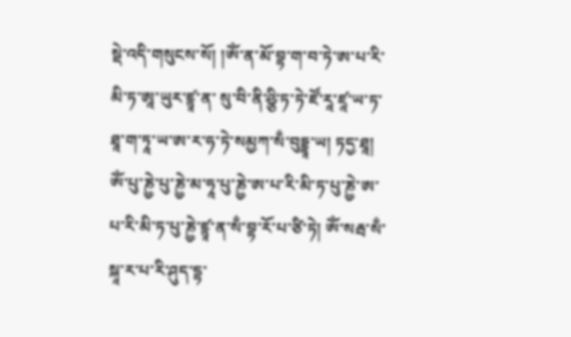སྡེ་འདི་གསུངས་སོ། །ཨོཾ་ན་མོ་བྷ་ག་བ་ཏེ་ཨ་པ་རི་མི་ཏ་ཨཱ་ཡུར་ཛྙཱ་ན་ སུ་བི་ནི་ཤྩི་ཏ་ཏེ་ཛོ་རཱ་ཛཱ་ཡ་ཏ་ཐཱ་ག་ཏཱ་ཡ་ཨ་ར་ཧ་ཏེ་སམྱཀ་སྃ་བུདྡྷཱ་ཡ། ཏདྱ་ཐཱ། ཨོཾ་པུ་ཎྱེ་པུ་ཎྱེ་མ་ཧཱ་པུ་ཎྱེ་ཨ་པ་རི་མི་ཏ་པུ་ཎྱེ་ཨ་པ་རི་མི་ཏ་པུ་ཎྱེ་ཛྙཱ་ན་སྃ་བྷ་རོ་པ་ཙི་ཏེ། ཨོཾ་སརྦ་སྃ་སྐཱ་ར་པ་རི་ཤུད་དྷ་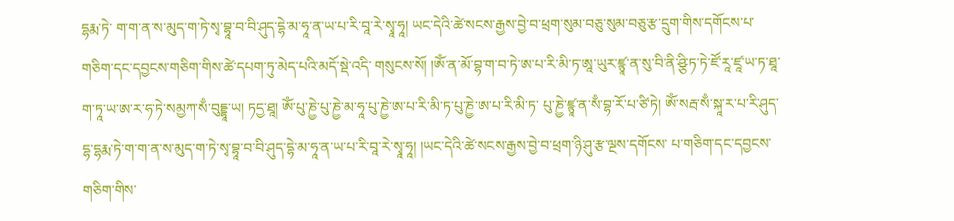དྷརྨ་ཏེ་ ག་ག་ན་ས་མུད་ག་ཏེ་སྭ་བྷཱ་བ་བི་ཤུད་དྷེ་མ་ཧཱ་ན་ཡ་པ་རི་བཱ་རེ་སྭཱ་ཧཱ། ཡང་དེའི་ཚེ་སངས་རྒྱས་བྱེ་བ་ཕྲག་སུམ་བཅུ་སུམ་བཅུ་རྩ་དྲུག་གིས་དགོངས་པ་གཅིག་དང་དབྱངས་གཅིག་གིས་ཚེ་དཔག་ཏུ་མེད་པའི་མདོ་སྡེ་འདི་ གསུངས་སོ། །ཨོཾ་ན་མོ་བྷ་ག་བ་ཏེ་ཨ་པ་རི་མི་ཏ་ཨཱ་ཡུར་ཛྙཱ་ན་སུ་བི་ནི་ཤྩི་ཏ་ཏེ་ཛོ་རཱ་ཛཱ་ཡ་ཏ་ཐཱ་ག་ཏཱ་ཡ་ཨ་ར་ཧ་ཏེ་སམྱཀ་སྃ་བུདྡྷཱ་ཡ། ཏདྱ་ཐཱ། ཨོཾ་པུ་ཎྱེ་པུ་ཎྱེ་མ་ཧཱ་པུ་ཎྱེ་ཨ་པ་རི་མི་ཏ་པུ་ཎྱེ་ཨ་པ་རི་མི་ཏ་ པུ་ཎྱེ་ཛྙཱ་ན་སྃ་བྷ་རོ་པ་ཙི་ཏེ། ཨོཾ་སརྦ་སྃ་སྐཱ་ར་པ་རི་ཤུད་དྷ་དྷརྨ་ཏེ་ག་ག་ན་ས་མུད་ག་ཏེ་སྭ་བྷཱ་བ་བི་ཤུད་དྷེ་མ་ཧཱ་ན་ཡ་པ་རི་བཱ་རེ་སྭཱ་ཧཱ། །ཡང་དེའི་ཚེ་སངས་རྒྱས་བྱེ་བ་ཕྲག་ཉི་ཤུ་རྩ་ལྔས་དགོངས་ པ་གཅིག་དང་དབྱངས་གཅིག་གིས་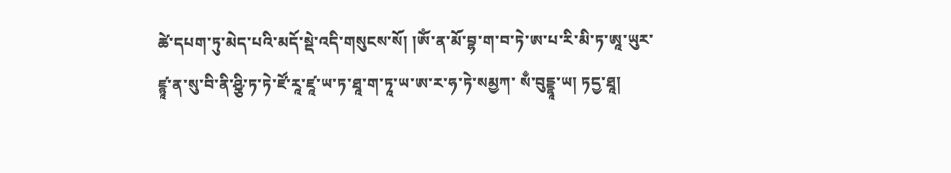ཚེ་དཔག་ཏུ་མེད་པའི་མདོ་སྡེ་འདི་གསུངས་སོ། །ཨོཾ་ན་མོ་བྷ་ག་བ་ཏེ་ཨ་པ་རི་མི་ཏ་ཨཱ་ཡུར་ཛྙཱ་ན་སུ་བི་ནི་ཤྩི་ཏ་ཏེ་ཛོ་རཱ་ཛཱ་ཡ་ཏ་ཐཱ་ག་ཏཱ་ཡ་ཨ་ར་ཧ་ཏེ་སམྱཀ་ སྃ་བུདྡྷཱ་ཡ། ཏདྱ་ཐཱ།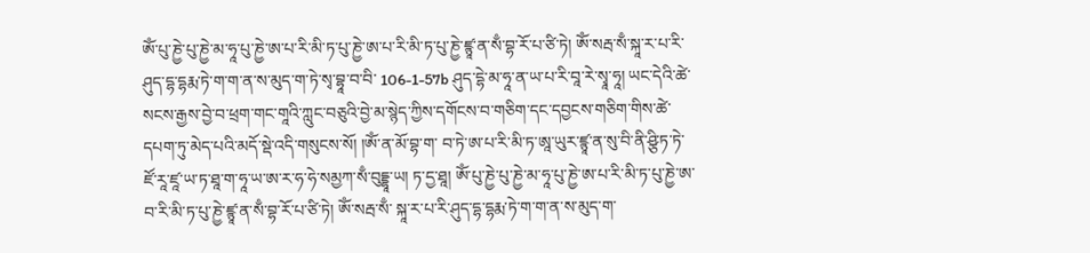ཨོཾ་པུ་ཎྱེ་པུ་ཎྱེ་མ་ཧཱ་པུ་ཎྱེ་ཨ་པ་རི་མི་ཏ་པུ་ཎྱེ་ཨ་པ་རི་མི་ཏ་པུ་ཎྱེ་ཛྙཱ་ན་སྃ་བྷ་རོ་པ་ཙི་ཏེ། ཨོཾ་སརྦ་སྃ་སྐཱ་ར་པ་རི་ཤུད་དྷ་དྷརྨ་ཏེ་ག་ག་ན་ས་མུད་ག་ཏེ་སྭ་བྷཱ་བ་བི་ 106-1-57b ཤུད་དྷེ་མ་ཧཱ་ན་ཡ་པ་རི་བཱ་རེ་སྭཱ་ཧཱ། ཡང་དེའི་ཚེ་སངས་རྒྱས་བྱེ་བ་ཕྲག་གང་གཱའི་ཀླུང་བཅུའི་བྱེ་མ་སྙེད་ཀྱིས་དགོངས་བ་གཅིག་དང་དབྱངས་གཅིག་གིས་ཚེ་དཔག་ཏུ་མེད་པའི་མདོ་སྡེ་འདི་གསུངས་སོ། །ཨོཾ་ན་མོ་བྷ་ག་ བ་ཏེ་ཨ་པ་རི་མི་ཏ་ཨཱ་ཡུར་ཛྙཱ་ན་སུ་བི་ནི་ཤྩི་ཏ་ཏེ་ཛོ་རཱ་ཛཱ་ཡ་ཏ་ཐཱ་ག་ཧཱ་ཡ་ཨ་ར་ཧ་ཧེ་སམྱཀ་སྃ་བུདྡྷཱ་ཡ། ཏ་དྱ་ཐཱ། ཨོཾ་པུ་ཎྱེ་པུ་ཎྱེ་མ་ཧཱ་པུ་ཎྱེ་ཨ་པ་རི་མི་ཏ་པུ་ཎྱེ་ཨ་བ་རི་མི་ཏ་པུ་ཎྱེ་ཛྙཱ་ན་སྃ་བྷ་རོ་པ་ཙི་ཏེ། ཨོཾ་སརྦ་སྃ་ སྐཱ་ར་པ་རི་ཤུད་དྷ་དྷརྨ་ཏེ་ག་ག་ན་ས་མུད་ག་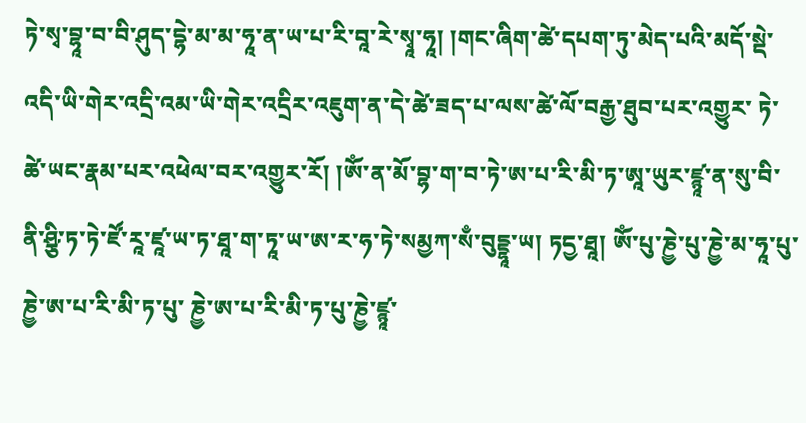ཏེ་སྭ་བྷཱ་བ་བི་ཤུད་དྷེ་མ་མ་ཧཱ་ན་ཡ་པ་རི་བཱ་རེ་སྭཱ་ཧཱ། །གང་ཞིག་ཚེ་དཔག་ཏུ་མེད་པའི་མདོ་སྡེ་འདི་ཡི་གེར་འདྲི་འམ་ཡི་གེར་འདྲིར་འཇུག་ན་དེ་ཚེ་ཟད་པ་ལས་ཚེ་ལོ་བརྒྱ་ཐུབ་པར་འགྱུར་ ཏེ་ཚེ་ཡང་རྣམ་པར་འཕེལ་བར་འགྱུར་རོ། །ཨོཾ་ན་མོ་བྷ་ག་བ་ཏེ་ཨ་པ་རི་མི་ཏ་ཨཱ་ཡུར་ཛྙཱ་ན་སུ་བི་ནི་ཤྩི་ཏ་ཏེ་ཛོ་རཱ་ཛཱ་ཡ་ཏ་ཐཱ་ག་ཏཱ་ཡ་ཨ་ར་ཧ་ཏེ་སམྱཀ་སྃ་བུདྡྷཱ་ཡ། ཏདྱ་ཐཱ། ཨོཾ་པུ་ཎྱེ་པུ་ཎྱེ་མ་ཧཱ་པུ་ཎྱེ་ཨ་པ་རི་མི་ཏ་པུ་ ཎྱེ་ཨ་པ་རི་མི་ཏ་པུ་ཎྱེ་ཛྙཱ་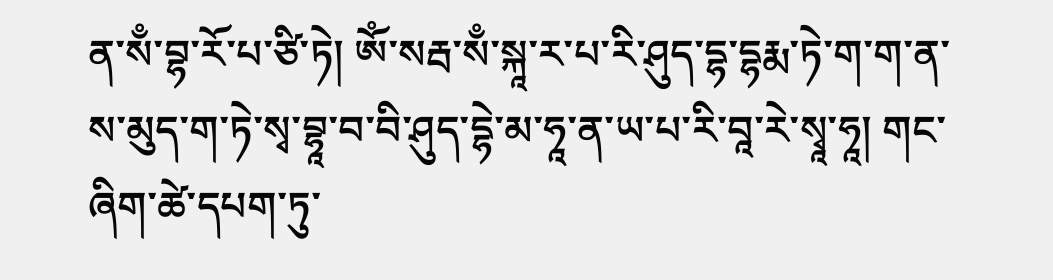ན་སྃ་བྷ་རོ་པ་ཙི་ཏེ། ཨོཾ་སརྦ་སྃ་སྐཱ་ར་པ་རི་ཤུད་དྷ་དྷརྨ་ཏེ་ག་ག་ན་ས་མུད་ག་ཏེ་སྭ་བྷཱ་བ་བི་ཤུད་དྷེ་མ་ཧཱ་ན་ཡ་པ་རི་བཱ་རེ་སྭཱ་ཧཱ། གང་ཞིག་ཚེ་དཔག་ཏུ་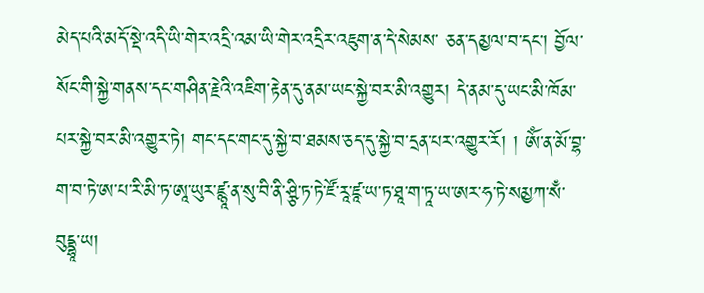མེད་པའི་མདོ་སྡེ་འདི་ཡི་གེར་འདྲི་འམ་ཡི་གེར་འདྲིར་འཇུག་ན་དེ་སེམས་ ཅན་དམྱལ་བ་དང་། བྱོལ་སོང་གི་སྐྱེ་གནས་དང་གཤིན་རྗེའི་འཇིག་རྟེན་དུ་ནམ་ཡང་སྐྱེ་བར་མི་འགྱུར། དེ་ནམ་དུ་ཡང་མི་ཁོམ་པར་སྐྱེ་བར་མི་འགྱུར་ཏེ། གང་དང་གང་དུ་སྐྱེ་བ་ཐམས་ཅད་དུ་སྐྱེ་བ་དྲན་པར་འགྱུར་རོ། ། ཨོཾ་ན་མོ་བྷ་ག་བ་ཏེ་ཨ་པ་རི་མི་ཏ་ཨཱ་ཡུར་ཛྙཱ་ན་སུ་བི་ནི་ཤྩི་ཏ་ཏེ་ཛོ་རཱ་ཛཱ་ཡ་ཏ་ཐཱ་ག་ཏཱ་ཡ་ཨར་ཧ་ཏེ་སམྱཀ་སྃ་བུདྡྷཱ་ཡ།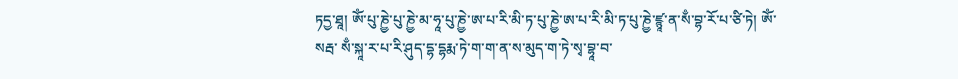ཏདྱ་ཐཱ། ཨོཾ་པུ་ཎྱེ་པུ་ཎྱེ་མ་ཧཱ་པུ་ཎྱེ་ཨ་པ་རི་མི་ཏ་པུ་ཎྱེ་ཨ་པ་རི་མི་ཏ་པུ་ཎྱེ་ཛྙཱ་ན་སྃ་བྷ་རོ་པ་ཙི་ཏེ། ཨོཾ་སརྦ་ སྃ་སྐཱ་ར་པ་རི་ཤུད་དྷ་དྷརྨ་ཏེ་ག་ག་ན་ས་མུད་ག་ཏེ་སྭ་བྷཱ་བ་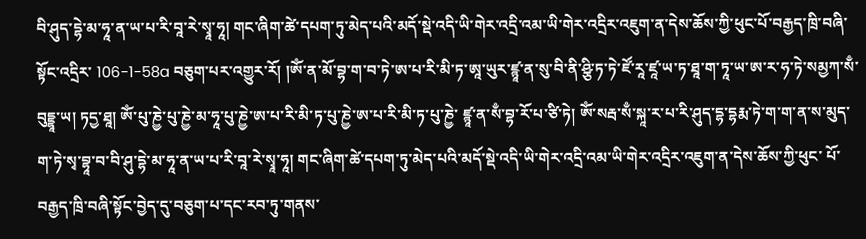བི་ཤུད་དྷེ་མ་ཧཱ་ན་ཡ་པ་རི་བཱ་རེ་སྭཱ་ཧཱ། གང་ཞིག་ཚེ་དཔག་ཏུ་མེད་པའི་མདོ་སྡེ་འདི་ཡི་གེར་འདྲི་འམ་ཡི་གེར་འདྲིར་འཇུག་ན་དེས་ཆོས་ཀྱི་ཕུང་པོ་བརྒྱད་ཁྲི་བཞི་སྟོང་འདྲིར་ 106-1-58a བཅུག་པར་འགྱུར་རོ། །ཨོཾ་ན་མོ་བྷ་ག་བ་ཏེ་ཨ་པ་རི་མི་ཏ་ཨཱ་ཡུར་ཛྙཱ་ན་སུ་བི་ནི་ཤྩི་ཏ་ཏེ་ཛོ་རཱ་ཛཱ་ཡ་ཏ་ཐཱ་ག་ཏཱ་ཡ་ཨ་ར་ཧ་ཏེ་སམྱཀ་སྃ་བུདྡྷཱ་ཡ། ཏདྱ་ཐཱ། ཨོཾ་པུ་ཎྱེ་པུ་ཎྱེ་མ་ཧཱ་པུ་ཎྱེ་ཨ་པ་རི་མི་ཏ་པུ་ཎྱེ་ཨ་པ་རི་མི་ཏ་པུ་ཎྱེ་ ཛྙཱ་ན་སྃ་བྷ་རོ་པ་ཙི་ཏེ། ཨོཾ་སརྦ་སྃ་སྐཱ་ར་པ་རི་ཤུད་དྷ་དྷརྨ་ཏེ་ག་ག་ན་ས་མུད་ག་ཏེ་སྭ་བྷཱ་བ་བི་ཤུ་དྷེ་མ་ཧཱ་ན་ཡ་པ་རི་བཱ་རེ་སྭཱ་ཧཱ། གང་ཞིག་ཚེ་དཔག་ཏུ་མེད་པའི་མདོ་སྡེ་འདི་ཡི་གེར་འདྲི་འམ་ཡི་གེར་འདྲིར་འཇུག་ན་དེས་ཆོས་ཀྱི་ཕུང་ པོ་བརྒྱད་ཁྲི་བཞི་སྟོང་བྱེད་དུ་བཅུག་པ་དང་རབ་ཏུ་གནས་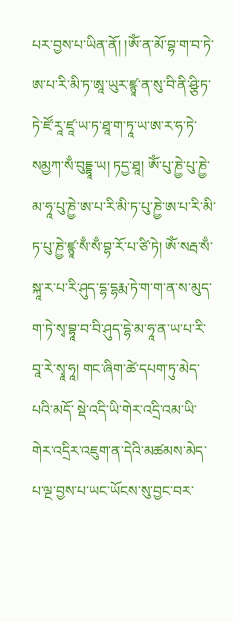པར་བྱས་པ་ཡིན་ནོ། །ཨོཾ་ན་མོ་བྷ་ག་བ་ཏེ་ཨ་པ་རི་མི་ཏ་ཨཱ་ཡུར་ཛྙཱ་ན་སུ་བི་ནི་ཤྩི་ཏ་ཏེ་ཛོ་རཱ་ཛཱ་ཡ་ཏ་ཐཱ་ག་ཏཱ་ཡ་ཨ་ར་ཧ་ཏེ་སམྱཀ་སྃ་བུདྡྷཱ་ཡ། ཏདྱ་ཐཱ། ཨོཾ་པུ་ཎྱེ་པུ་ཎྱེ་ མ་ཧཱ་པུ་ཎྱེ་ཨ་པ་རི་མི་ཏ་པུ་ཎྱེ་ཨ་པ་རི་མི་ཏ་པུ་ཎྱེ་ཛྙཱ་སྃ་སྃ་བྷ་རོ་པ་ཙི་ཏེ། ཨོཾ་སརྦ་སྃ་སྐཱ་ར་པ་རི་ཤུད་དྷ་དྷརྨ་ཏེ་ག་ག་ན་ས་མུད་ག་ཏེ་སྭ་བྷཱ་བ་བི་ཤུད་དྷེ་མ་ཧཱ་ན་ཡ་པ་རི་བཱ་རེ་སྭཱ་ཧཱ། གང་ཞིག་ཚེ་དཔག་ཏུ་མེད་པའི་མདོ་ སྡེ་འདི་ཡི་གེར་འདྲི་འམ་ཡི་གེར་འདྲིར་འཇུག་ན་དེའི་མཚམས་མེད་པ་ལྔ་བྱས་པ་ཡང་ཡོངས་སུ་བྱང་བར་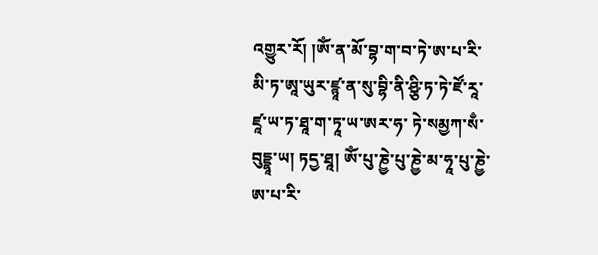འགྱུར་རོ། །ཨོཾ་ན་མོ་བྷ་ག་བ་ཏེ་ཨ་པ་རི་མི་ཏ་ཨཱ་ཡུར་ཛྙཱ་ན་སུ་བྷི་ནི་ཤྩི་ཏ་ཏེ་ཛོ་རཱ་ཛཱ་ཡ་ཏ་ཐཱ་ག་ཏཱ་ཡ་ཨར་ཧ་ ཏེ་སམྱཀ་སྃ་བུདྡྷཱ་ཡ། ཏདྱ་ཐཱ། ཨོཾ་པུ་ཎྱེ་པུ་ཎྱེ་མ་ཧཱ་པུ་ཎྱེ་ཨ་པ་རི་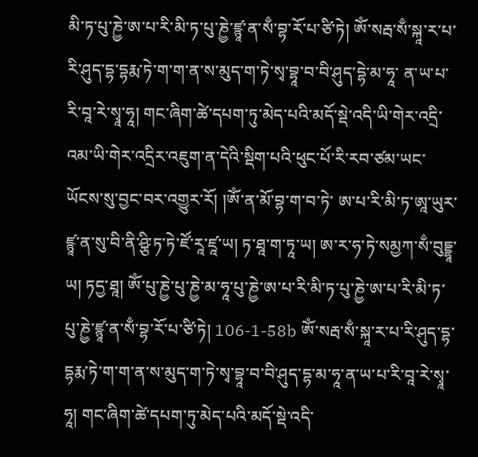མི་ཏ་པུ་ཎྱེ་ཨ་པ་རི་མི་ཏ་པུ་ཎྱེ་ཛྙཱ་ན་སྃ་བྷ་རོ་པ་ཙི་ཏེ། ཨོཾ་སརྦ་སྃ་སྐཱ་ར་པ་རི་ཤུད་དྷ་དྷརྨ་ཏེ་ག་ག་ན་ས་མུད་ག་ཏེ་སྭ་བྷཱ་བ་བི་ཤུད་དྷེ་མ་ཧཱ་ ན་ཡ་པ་རི་བཱ་རེ་སྭཱ་ཧཱ། གང་ཞིག་ཚེ་དཔག་ཏུ་མེད་པའི་མདོ་སྡེ་འདི་ཡི་གེར་འདྲི་འམ་ཡི་གེར་འདྲིར་འཇུག་ན་དེའི་སྡིག་པའི་ཕུང་པོ་རི་རབ་ཙམ་ཡང་ཡོངས་སུ་བྱང་བར་འགྱུར་རོ། །ཨོཾ་ན་མོ་བྷ་ག་བ་ཏེ་ ཨ་པ་རི་མི་ཏ་ཨཱ་ཡུར་ཛྙཱ་ན་སུ་བི་ནི་ཤྩི་ཏ་ཏེ་ཛོ་རཱ་ཛཱ་ཡ། ཏ་ཐཱ་ག་ཏཱ་ཡ། ཨ་ར་ཧ་ཏེ་སམྱཀ་སྃ་བུདྡྷཱ་ཡ། ཏདྱ་ཐཱ། ཨོཾ་པུ་ཎྱེ་པུ་ཎྱེ་མ་ཧཱ་པུ་ཎྱེ་ཨ་པ་རི་མི་ཏ་པུ་ཎྱེ་ཨ་པ་རི་མི་ཏ་པུ་ཎྱེ་ཛྙཱ་ན་སྃ་བྷ་རོ་པ་ཙི་ཏེ། 106-1-58b ཨོཾ་སརྦ་སྃ་སྐཱ་ར་པ་རི་ཤུད་དྷ་དྷརྨ་ཏེ་ག་ག་ན་ས་མུད་ག་ཏེ་སྭ་བྷཱ་བ་བི་ཤུད་དྷ་མ་ཧཱ་ན་ཡ་པ་རི་བཱ་རེ་སྭཱ་ཧཱ། གང་ཞིག་ཚེ་དཔག་ཏུ་མེད་པའི་མདོ་སྡེ་འདི་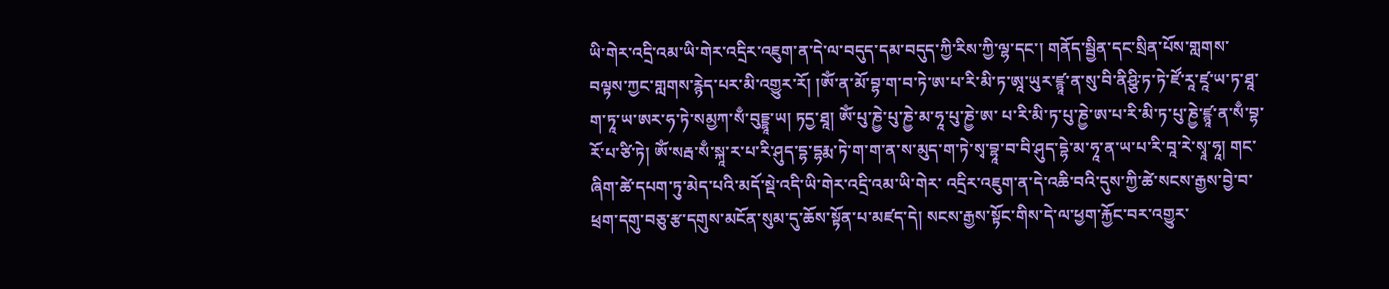ཡི་གེར་འདྲི་འམ་ཡི་གེར་འདྲིར་འཇུག་ན་དེ་ལ་བདུད་དམ་བདུད་ཀྱི་རིས་ཀྱི་ལྷ་དང་། གནོད་སྦྱིན་དང་སྲིན་པོས་གླགས་བལྟས་ཀྱང་གླགས་རྙེད་པར་མི་འགྱུར་རོ། །ཨོཾ་ན་མོ་བྷ་ག་བ་ཏེ་ཨ་པ་རི་མི་ཏ་ཨཱ་ཡུར་ཛྙཱ་ན་སུ་བི་ནིཤྩི་ཏ་ཏེ་ཛོ་རཱ་ཛཱ་ཡ་ཏ་ཐཱ་ག་ཏཱ་ཡ་ཨར་ཧ་ཏེ་སམྱཀ་སྃ་བུདྡྷཱ་ཡ། ཏདྱ་ཐཱ། ཨོཾ་པུ་ཎྱེ་པུ་ཎྱེ་མ་ཧཱ་པུ་ཎྱེ་ཨ་ པ་རི་མི་ཏ་པུ་ཎྱེ་ཨ་པ་རི་མི་ཏ་པུ་ཎྱེ་ཛྙཱ་ན་སྃ་བྷ་རོ་པ་ཙི་ཏེ། ཨོཾ་སརྦ་སྃ་སྐཱ་ར་པ་རི་ཤུད་དྷ་དྷརྨ་ཏེ་ག་ག་ན་ས་མུད་ག་ཏེ་སྭ་བྷཱ་བ་བི་ཤུད་དྷེ་མ་ཧཱ་ན་ཡ་པ་རི་བཱ་རེ་སྭཱ་ཧཱ། གང་ཞིག་ཚེ་དཔག་ཏུ་མེད་པའི་མདོ་སྡེ་འདི་ཡི་གེར་འདྲི་འམ་ཡི་གེར་ འདྲིར་འཇུག་ན་དེ་འཆི་བའི་དུས་ཀྱི་ཚེ་སངས་རྒྱས་བྱེ་བ་ཕྲག་དགུ་བཅུ་རྩ་དགུས་མངོན་སུམ་དུ་ཆོས་སྟོན་པ་མཛད་དེ། སངས་རྒྱས་སྟོང་གིས་དེ་ལ་ཕྱག་རྐྱོང་བར་འགྱུར་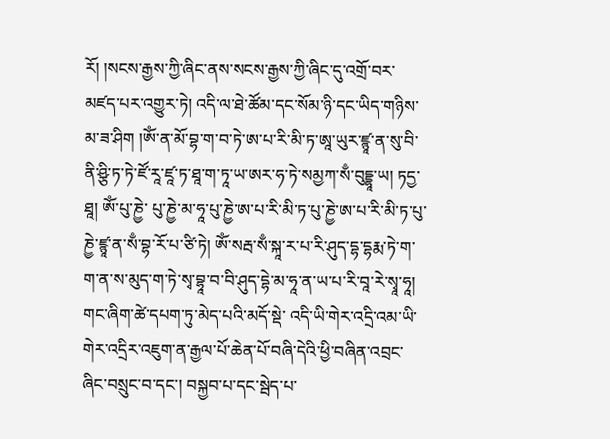རོ། །སངས་རྒྱས་ཀྱི་ཞིང་ནས་སངས་རྒྱས་ཀྱི་ཞིང་དུ་འགྲོ་བར་ མཛད་པར་འགྱུར་ཏེ། འདི་ལ་ཐེ་ཚོམ་དང་སོམ་ཉི་དང་ཡིད་གཉིས་མ་ཟ་ཤིག །ཨོཾ་ན་མོ་བྷ་ག་བ་ཏེ་ཨ་པ་རི་མི་ཏ་ཨཱ་ཡུར་ཛྙཱ་ན་སུ་བི་ནི་ཤྩི་ཏ་ཏེ་ཛོ་རཱ་ཛཱ་ཏ་ཐཱ་ག་ཏཱ་ཡ་ཨར་ཧ་ཏེ་སམྱཀ་སྃ་བུདྡྷཱ་ཡ། ཏདྱ་ཐཱ། ཨོཾ་པུ་ཎྱེ་ པུ་ཎྱེ་མ་ཧཱ་པུ་ཎྱེ་ཨ་པ་རི་མི་ཏ་པུ་ཎྱེ་ཨ་པ་རི་མི་ཏ་པུ་ཎྱེ་ཛྙཱ་ན་སྃ་བྷ་རོ་པ་ཙི་ཏེ། ཨོཾ་སརྦ་སྃ་སྐཱ་ར་པ་རི་ཤུད་དྷ་དྷརྨ་ཏེ་ག་ག་ན་ས་མུད་ག་ཏེ་སྭ་བྷཱ་བ་བི་ཤུད་དྷེ་མ་ཧཱ་ན་ཡ་པ་རི་བཱ་རེ་སྭཱ་ཧཱ། གང་ཞིག་ཚེ་དཔག་ཏུ་མེད་པའི་མདོ་སྡེ་ འདི་ཡི་གེར་འདྲི་འམ་ཡི་གེར་འདྲིར་འཇུག་ན་རྒྱལ་པོ་ཆེན་པོ་བཞི་དེའི་ཕྱི་བཞིན་འབྲང་ཞིང་བསྲུང་བ་དང་། བསྐྱབ་པ་དང་སྦེད་པ་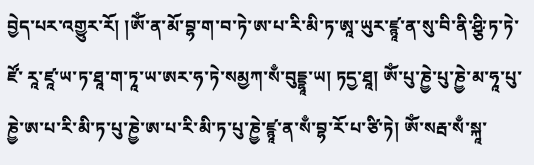བྱེད་པར་འགྱུར་རོ། །ཨོཾ་ན་མོ་བྷ་ག་བ་ཏེ་ཨ་པ་རི་མི་ཏ་ཨཱ་ཡུར་ཛྙཱ་ན་སུ་བི་ནི་ཤྩི་ཏ་ཏེ་ཛོ་ རཱ་ཛཱ་ཡ་ཏ་ཐཱ་ག་ཏཱ་ཡ་ཨར་ཧ་ཏེ་སམྱཀ་སྃ་བུདྡྷཱ་ཡ། ཏདྱ་ཐཱ། ཨོཾ་པུ་ཎྱེ་པུ་ཎྱེ་མ་ཧཱ་པུ་ཎྱེ་ཨ་པ་རི་མི་ཏ་པུ་ཎྱེ་ཨ་པ་རི་མི་ཏ་པུ་ཎྱེ་ཛྙཱ་ན་སྃ་བྷ་རོ་པ་ཙི་ཏེ། ཨོཾ་སརྦ་སྃ་སྐཱ་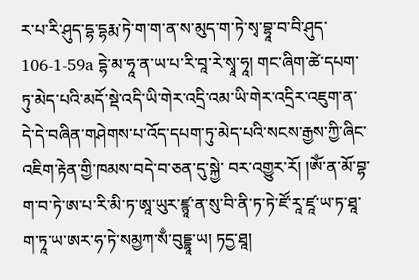ར་པ་རི་ཤུད་དྷ་དྷརྨ་ཏེ་ག་ག་ན་ས་མུད་ག་ཏེ་སྭ་བྷཱ་བ་བི་ཤུད་ 106-1-59a དྷེ་མ་ཧཱ་ན་ཡ་པ་རི་བཱ་རེ་སྭཱ་ཧཱ། གང་ཞིག་ཚེ་དཔག་ཏུ་མེད་པའི་མདོ་སྡེ་འདི་ཡི་གེར་འདྲི་འམ་ཡི་གེར་འདྲིར་འཇུག་ན་དེ་དེ་བཞིན་གཤེགས་པ་འོད་དཔག་ཏུ་མེད་པའི་སངས་རྒྱས་ཀྱི་ཞིང་འཇིག་རྟེན་གྱི་ཁམས་བདེ་བ་ཅན་དུ་སྐྱེ་ བར་འགྱུར་རོ། །ཨོཾ་ན་མོ་བྷ་ག་བ་ཏེ་ཨ་པ་རི་མི་ཏ་ཨཱ་ཡུར་ཛྙཱ་ན་སུ་བི་ནི་ཏ་ཏེ་ཛོ་རཱ་ཛཱ་ཡ་ཏ་ཐཱ་ག་ཏཱ་ཡ་ཨར་ཧ་ཏེ་སམྱཀ་སྃ་བུདྡྷཱ་ཡ། ཏདྱ་ཐཱ།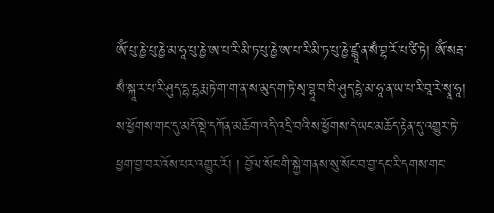ཨོཾ་པུ་ཎྱེ་པུ་ཎྱེ་མ་ཧཱ་པུ་ཎྱེ་ཨ་པ་རི་མི་ཏ་པུ་ཎྱེ་ཨ་པ་རི་མི་ཏ་པུ་ཎྱེ་ཛྙཱ་ན་སྃ་བྷ་རོ་པ་ཙི་ཏེ། ཨོཾ་སརྦ་སྃ་སྐཱ་ར་པ་རི་ཤུད་དྷ་དྷརྨ་ཏེ་ག་ག་ན་ས་མུད་ག་ཏེ་སྭ་བྷཱ་བ་བི་ཤུད་དྷེ་མ་ཧཱ་ན་ཡ་པ་རི་བཱ་རེ་སྭཱ་ཧཱ། ས་ཕྱོགས་གང་དུ་མདོ་སྡེ་དཀོན་མཆོག་འདི་འདྲི་བའི་ས་ཕྱོགས་དེ་ཡང་མཆོད་རྟེན་དུ་འགྱུར་ཏེ་ཕྱག་བྱ་བར་འོས་པར་འགྱུར་རོ། ། བྱོལ་སོང་གི་སྐྱེ་གནས་སུ་སོང་བ་བྱ་དང་རི་དགས་གང་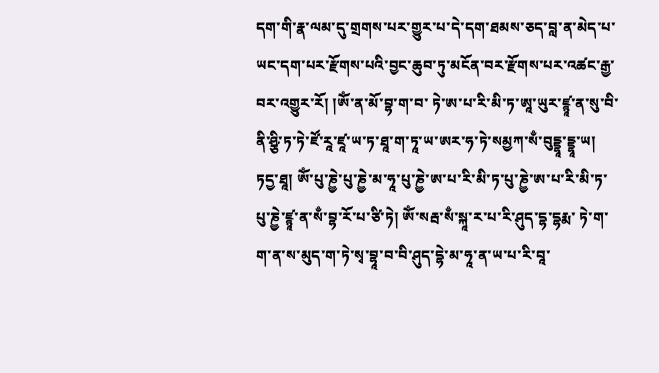དག་གི་རྣ་ལམ་དུ་གྲགས་པར་གྱུར་པ་དེ་དག་ཐམས་ཅད་བླ་ན་མེད་པ་ཡང་དག་པར་རྫོགས་པའི་བྱང་ཆུབ་ཏུ་མངོན་བར་རྫོགས་པར་འཚང་རྒྱ་བར་འགྱུར་རོ། །ཨོཾ་ན་མོ་བྷ་ག་བ་ ཏེ་ཨ་པ་རི་མི་ཏ་ཨཱ་ཡུར་ཛྙཱ་ན་སུ་བི་ནི་ཤྩི་ཏ་ཏེ་ཛོ་རཱ་ཛཱ་ཡ་ཏ་ཐཱ་ག་ཏཱ་ཡ་ཨར་ཧ་ཏེ་སམྱཀ་སྃ་བུདྡྷཱ་དྡྷཱ་ཡ། ཏདྱ་ཐཱ། ཨོཾ་པུ་ཎྱེ་པུ་ཎྱེ་མ་ཧཱ་པུ་ཎྱེ་ཨ་པ་རི་མི་ཏ་པུ་ཎྱེ་ཨ་པ་རི་མི་ཏ་པུ་ཎྱེ་ཛྙཱ་ན་སྃ་བྷ་རོ་པ་ཙི་ཏེ། ཨོཾ་སརྦ་སྃ་སྐཱ་ར་པ་རི་ཤུད་དྷ་དྷརྨ་ ཏེ་ག་ག་ན་ས་མུད་ག་ཏེ་སྭ་བྷཱ་བ་བི་ཤུད་དྷེ་མ་ཧཱ་ན་ཡ་པ་རི་བཱ་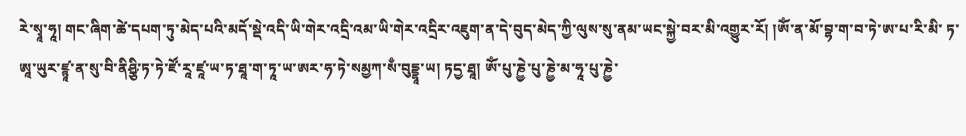རེ་སྭཱ་ཧཱ། གང་ཞིག་ཚེ་དཔག་ཏུ་མེད་པའི་མདོ་སྡེ་འདི་ཡི་གེར་འདྲི་འམ་ཡི་གེར་འདྲིར་འཇུག་ན་དེ་བུད་མེད་ཀྱི་ལུས་སུ་ནམ་ཡང་སྐྱེ་བར་མི་འགྱུར་རོ། །ཨོཾ་ན་མོ་བྷ་ག་བ་ཏེ་ཨ་པ་རི་མི་ ཏ་ཨཱ་ཡུར་ཛྙཱ་ན་སུ་བི་ནིཤྩི་ཏ་ཏེ་ཛོ་རཱ་ཛཱ་ཡ་ཏ་ཐཱ་ག་ཏཱ་ཡ་ཨར་ཧ་ཏེ་སམྱཀ་སྃ་བུདྡྷཱ་ཡ། ཏདྱ་ཐཱ། ཨོཾ་པུ་ཎྱེ་པུ་ཎྱེ་མ་ཧཱ་པུ་ཎྱེ་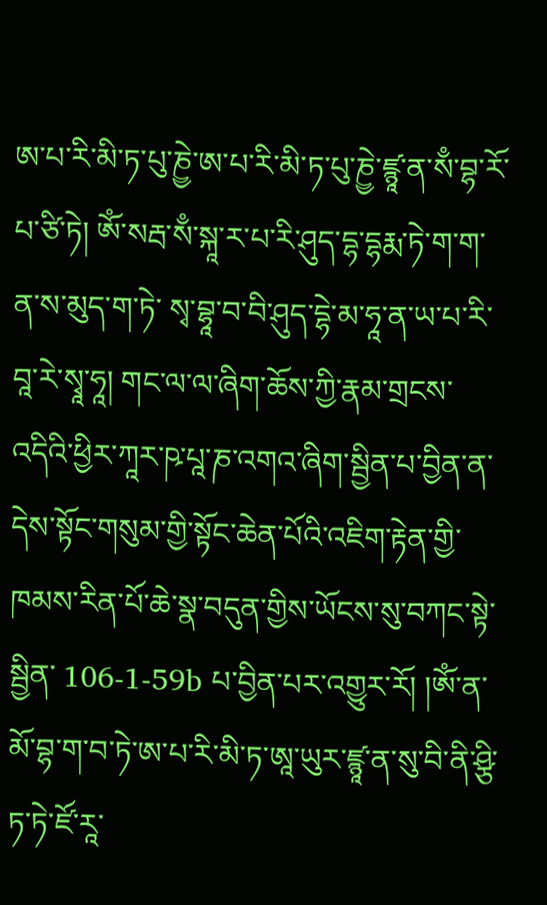ཨ་པ་རི་མི་ཏ་པུ་ཎྱེ་ཨ་པ་རི་མི་ཏ་པུ་ཎྱེ་ཛྙཱ་ན་སྃ་བྷ་རོ་པ་ཙི་ཏེ། ཨོཾ་སརྦ་སྃ་སྐཱ་ར་པ་རི་ཤུད་དྷ་དྷརྨ་ཏེ་ག་ག་ན་ས་མུད་ག་ཏེ་ སྭ་བྷཱ་བ་བི་ཤུད་དྷེ་མ་ཧཱ་ན་ཡ་པ་རི་བཱ་རེ་སྭཱ་ཧཱ། གང་ལ་ལ་ཞིག་ཆོས་ཀྱི་རྣམ་གྲངས་འདིའི་ཕྱིར་ཀཱར་ཥ་པཱ་ཎ་འགའ་ཞིག་སྦྱིན་པ་བྱིན་ན་དེས་སྟོང་གསུམ་གྱི་སྟོང་ཆེན་པོའི་འཇིག་རྟེན་གྱི་ཁམས་རིན་པོ་ཆེ་སྣ་བདུན་གྱིས་ཡོངས་སུ་བཀང་སྟེ་སྦྱིན་ 106-1-59b པ་བྱིན་པར་འགྱུར་རོ། །ཨོཾ་ན་མོ་བྷ་ག་བ་ཏེ་ཨ་པ་རི་མི་ཏ་ཨཱ་ཡུར་ཛྙཱ་ན་སུ་བི་ནི་ཤྩི་ཏ་ཏེ་ཛོ་རཱ་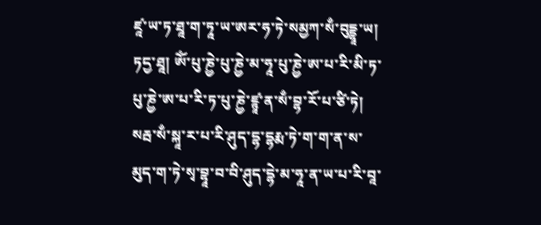ཛཱ་ཡ་ཏ་ཐཱ་ག་ཏཱ་ཡ་ཨར་ཧ་ཏེ་སམྱཀ་སྃ་བུདྡྷཱ་ཡ། ཏདྱ་ཐཱ། ཨོཾ་པུ་ཎྱེ་པུ་ཎྱེ་མ་ཧཱ་པུ་ཎྱེ་ཨ་པ་རི་མི་ཏ་པུ་ཎྱེ་ཨ་པ་རི་ཏ་པུ་ཎྱེ་ཛྙཱ་ན་སྃ་བྷ་རོ་པ་ཙི་ཏེ། སརྦ་སྃ་སྐཱ་ར་པ་རི་ཤུད་དྷ་དྷརྨ་ཏེ་ག་ག་ན་ས་མུད་ག་ཏེ་སྭ་བྷཱ་བ་བི་ཤུད་དྷེ་མ་ཧཱ་ན་ཡ་པ་རི་བཱ་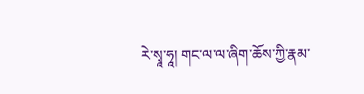རེ་སྭཱ་ཧཱ། གང་ལ་ལ་ཞིག་ཆོས་ཀྱི་རྣམ་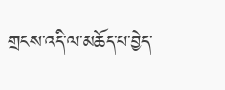གྲངས་འདི་ལ་མཆོད་པ་བྱེད་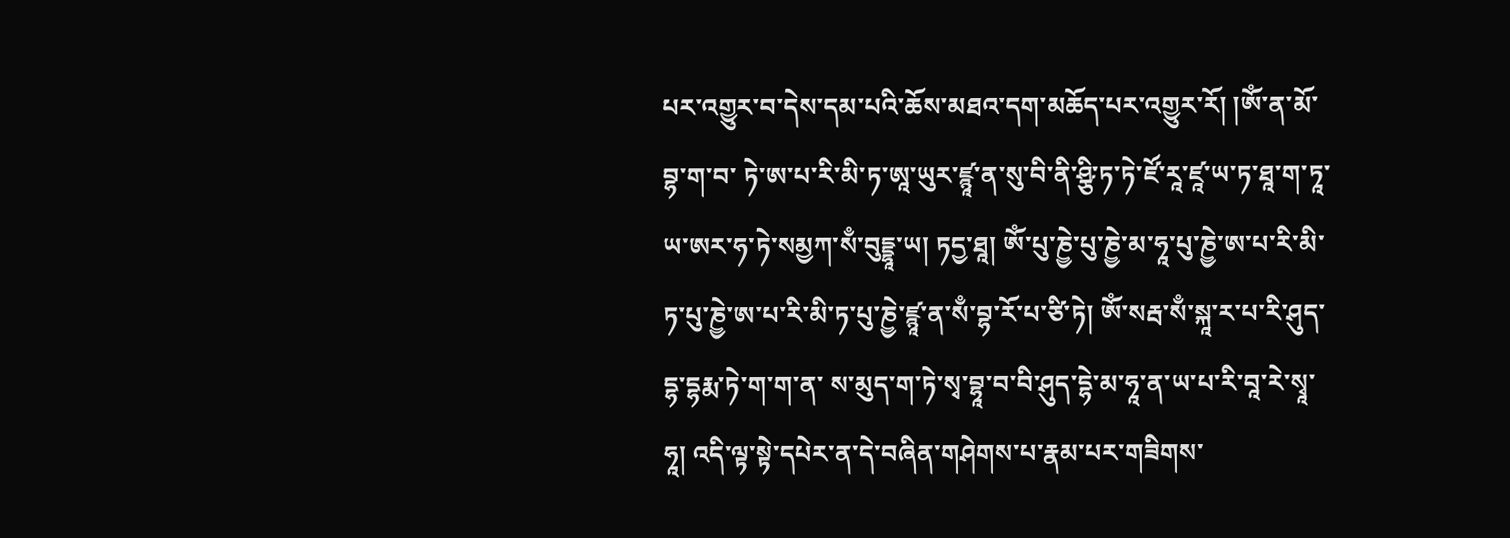པར་འགྱུར་བ་དེས་དམ་པའི་ཆོས་མཐའ་དག་མཆོད་པར་འགྱུར་རོ། །ཨོཾ་ན་མོ་བྷ་ག་བ་ ཏེ་ཨ་པ་རི་མི་ཏ་ཨཱ་ཡུར་ཛྙཱ་ན་སུ་བི་ནི་ཤྩི་ཏ་ཏེ་ཛོ་རཱ་ཛཱ་ཡ་ཏ་ཐཱ་ག་ཏཱ་ཡ་ཨར་ཧ་ཏེ་སམྱཀ་སྃ་བུདྡྷཱ་ཡ། ཏདྱ་ཐཱ། ཨོཾ་པུ་ཎྱེ་པུ་ཎྱེ་མ་ཧཱ་པུ་ཎྱེ་ཨ་པ་རི་མི་ཏ་པུ་ཎྱེ་ཨ་པ་རི་མི་ཏ་པུ་ཎྱེ་ཛྙཱ་ན་སྃ་བྷ་རོ་པ་ཙི་ཏེ། ཨོཾ་སརྦ་སྃ་སྐཱ་ར་པ་རི་ཤུད་དྷ་དྷརྨ་ཏེ་ག་ག་ན་ ས་མུད་ག་ཏེ་སྭ་བྷཱ་བ་བི་ཤུད་དྷེ་མ་ཧཱ་ན་ཡ་པ་རི་བཱ་རེ་སྭཱ་ཧཱ། འདི་ལྟ་སྟེ་དཔེར་ན་དེ་བཞིན་གཤེགས་པ་རྣམ་པར་གཟིགས་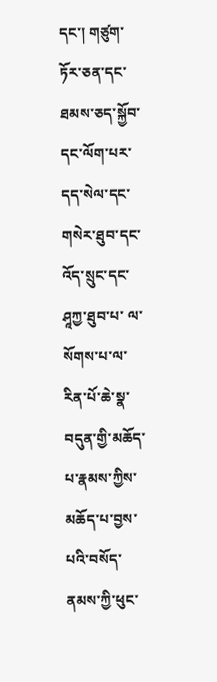དང་། གཙུག་ཏོར་ཅན་དང་ཐམས་ཅད་སྐྱོབ་དང་ལོག་པར་དད་སེལ་དང་གསེར་ཐུབ་དང་འོད་སྲུང་དང་ཤཱཀྱ་ཐུབ་པ་ ལ་སོགས་པ་ལ་རིན་པོ་ཆེ་སྣ་བདུན་གྱི་མཆོད་པ་རྣམས་ཀྱིས་མཆོད་པ་བྱས་པའི་བསོད་ནམས་ཀྱི་ཕུང་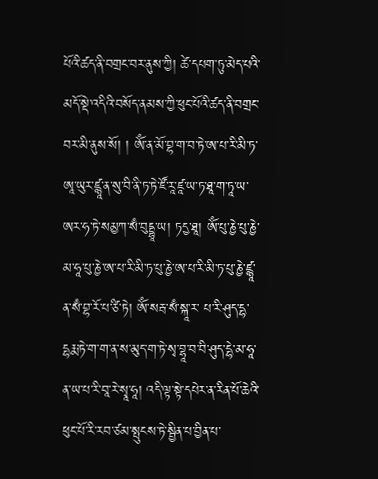པོའི་ཚད་ནི་བགྲང་བར་ནུས་ཀྱི། ཚེ་དཔག་ཏུ་མེད་པའི་མདོ་སྡེ་འདིའི་བསོད་ནམས་ཀྱི་ཕུང་པོའི་ཚད་ནི་བགྲང་བར་མི་ནུས་སོ། ། ཨོཾ་ན་མོ་བྷ་ག་བ་ཏེ་ཨ་པ་རི་མི་ཏ་ཨཱ་ཡུར་ཛྙཱ་ན་སུ་བི་ནི་ཏ་ཏེ་ཛོ་རཱ་ཛཱ་ཡ་ཏ་ཐཱ་ག་ཏཱ་ཡ་ཨར་ཧ་ཏེ་སམྱཀ་སྃ་བུདྡྷཱ་ཡ། ཏདྱ་ཐཱ། ཨོཾ་པུ་ཎྱེ་པུ་ཎྱེ་མ་ཧཱ་པུ་ཎྱེ་ཨ་པ་རི་མི་ཏ་པུ་ཎྱེ་ཨ་པ་རི་མི་ཏ་པུ་ཎྱེ་ཛྙཱ་ན་སྃ་བྷ་རོ་པ་ཙི་ཏེ། ཨོཾ་སརྦ་སྃ་སྐཱ་ར་ པ་རི་ཤུད་དྷ་དྷརྨ་ཏེ་ག་ག་ན་ས་མུད་ག་ཏེ་སྭ་བྷཱ་བ་བི་ཤུད་དྷེ་མ་ཧཱ་ན་ཡ་པ་རི་བཱ་རེ་སྭཱ་ཧཱ། འདི་ལྟ་སྟེ་དཔེར་ན་རིན་པོ་ཆེའི་ཕུང་པོ་རི་རབ་ཙམ་སྤུངས་ཏེ་སྦྱིན་པ་བྱིན་པ་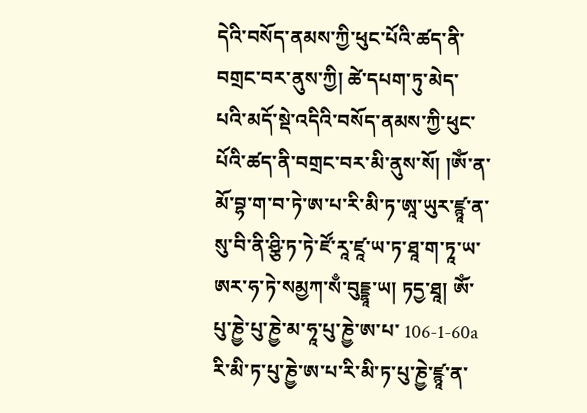དེའི་བསོད་ནམས་ཀྱི་ཕུང་པོའི་ཚད་ནི་བགྲང་བར་ནུས་ཀྱི། ཚེ་དཔག་ཏུ་མེད་ པའི་མདོ་སྡེ་འདིའི་བསོད་ནམས་ཀྱི་ཕུང་པོའི་ཚད་ནི་བགྲང་བར་མི་ནུས་སོ། །ཨོཾ་ན་མོ་བྷ་ག་བ་ཏེ་ཨ་པ་རི་མི་ཏ་ཨཱ་ཡུར་ཛྙཱ་ན་སུ་བི་ནི་ཤྩི་ཏ་ཏེ་ཛོ་རཱ་ཛཱ་ཡ་ཏ་ཐཱ་ག་ཏཱ་ཡ་ཨར་ཧ་ཏེ་སམྱཀ་སྃ་བུདྡྷཱ་ཡ། ཏདྱ་ཐཱ། ཨོཾ་པུ་ཎྱེ་པུ་ཎྱེ་མ་ཧཱ་པུ་ཎྱེ་ཨ་པ་ 106-1-60a རི་མི་ཏ་པུ་ཎྱེ་ཨ་པ་རི་མི་ཏ་པུ་ཎྱེ་ཛྙཱ་ན་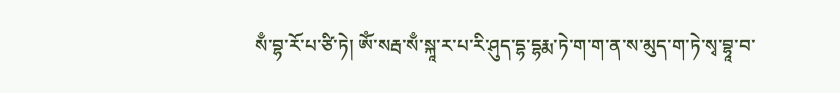སྃ་བྷ་རོ་པ་ཙི་ཏེ། ཨོཾ་སརྦ་སྃ་སྐཱ་ར་པ་རི་ཤུད་དྷ་དྷརྨ་ཏེ་ག་ག་ན་ས་མུད་ག་ཏེ་སྭ་བྷཱ་བ་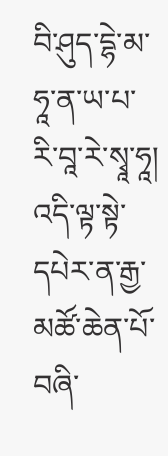བི་ཤུད་དྷེ་མ་ཧཱ་ན་ཡ་པ་རི་བཱ་རེ་སྭཱ་ཧཱ། འདི་ལྟ་སྟེ་དཔེར་ན་རྒྱ་མཚོ་ཆེན་པོ་བཞི་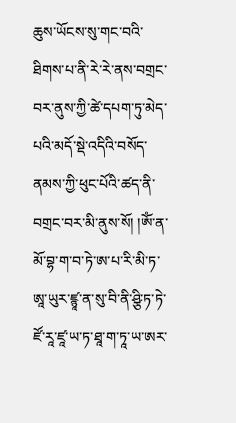ཆུས་ཡོངས་སུ་གང་བའི་ ཐིགས་པ་ནི་རེ་རེ་ནས་བགྲང་བར་ནུས་ཀྱི་ཚེ་དཔག་ཏུ་མེད་པའི་མདོ་སྡེ་འདིའི་བསོད་ནམས་ཀྱི་ཕུང་པོའི་ཚད་ནི་བགྲང་བར་མི་ནུས་སོ། །ཨོཾ་ན་མོ་བྷ་ག་བ་ཏེ་ཨ་པ་རི་མི་ཏ་ཨཱ་ཡུར་ཛྙཱ་ན་སུ་བི་ནི་ཤྩི་ཏ་ཏེ་ཛོ་རཱ་ཛཱ་ཡ་ཏ་ཐཱ་ག་ཏཱ་ཡ་ཨར་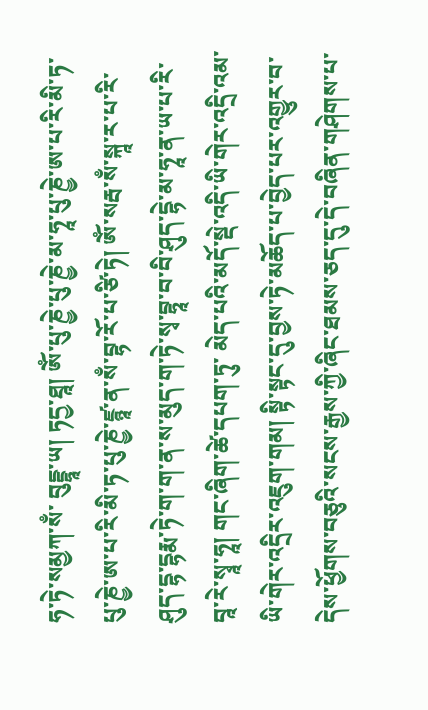ཧ་ཏེ་སམྱཀ་སྃ་ བུདྡྷཱ་ཡ། ཏདྱ་ཐཱ། ཨོཾ་པུ་ཎྱེ་པུ་ཎྱེ་མ་ཧཱ་པུ་ཎྱེ་ཨ་པ་རི་མི་ཏ་པུ་ཎྱེ་ཨ་པ་རི་མི་ཏ་པུ་ཎྱེ་ཛྙཱ་ན་སྃ་བྷ་རོ་པ་ཙི་ཏེ། ཨོཾ་སརྦ་སྃ་སྐཱ་ར་པ་རི་ཤུད་དྷ་དྷརྨ་ཏེ་ག་ག་ན་ས་མུད་ག་ཏེ་སྭ་བྷཱ་བ་བི་ཤུད་དྷེ་མ་ཧཱ་ན་ཡ་པ་རི་བཱ་རེ་སྭཱ་ཧཱ། གང་ཞིག་ཚེ་དཔག་ཏུ་ མེད་པའི་མདོ་སྡེ་འདི་ཡི་གེར་འདྲི་འམ་ཡི་གེར་འདྲིར་འཇུག་གམ། སྟི་སྟང་དུ་བྱས་ཏེ་མཆོད་པ་བྱེད་པར་འགྱུར་བ་དེས་ཕྱོགས་བཅུའི་སངས་རྒྱས་ཀྱི་ཞིང་ཐམས་ཅད་དུ་དེ་བཞིན་གཤེགས་པ་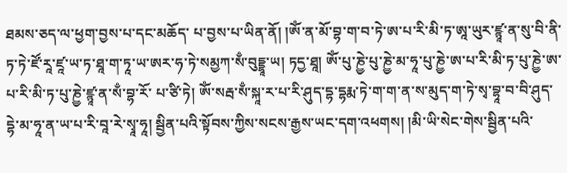ཐམས་ཅད་ལ་ཕྱག་བྱས་པ་དང་མཆོད་ པ་བྱས་པ་ཡིན་ནོ། །ཨོཾ་ན་མོ་བྷ་ག་བ་ཏེ་ཨ་པ་རི་མི་ཏ་ཨཱ་ཡུར་ཛྙཱ་ན་སུ་བི་ནི་ཏ་ཏེ་ཛོ་རཱ་ཛཱ་ཡ་ཏ་ཐཱ་ག་ཏཱ་ཡ་ཨར་ཧ་ཏེ་སམྱཀ་སྃ་བུདྡྷཱ་ཡ། ཏདྱ་ཐཱ། ཨོཾ་པུ་ཎྱེ་པུ་ཎྱེ་མ་ཧཱ་པུ་ཎྱེ་ཨ་པ་རི་མི་ཏ་པུ་ཎྱེ་ཨ་པ་རི་མི་ཏ་པུ་ཎྱེ་ཛྙཱ་ན་སྃ་བྷ་རོ་ པ་ཙི་ཏེ། ཨོཾ་སརྦ་སྃ་སྐཱ་ར་པ་རི་ཤུད་དྷ་དྷརྨ་ཏེ་ག་ག་ན་ས་མུད་ག་ཏེ་སྭ་བྷཱ་བ་བི་ཤུད་དྷེ་མ་ཧཱ་ན་ཡ་པ་རི་བཱ་རེ་སྭཱ་ཧཱ། སྦྱིན་པའི་སྟོབས་ཀྱིས་སངས་རྒྱས་ཡང་དག་འཕགས། །མི་ཡི་སེང་གེས་སྦྱིན་པའི་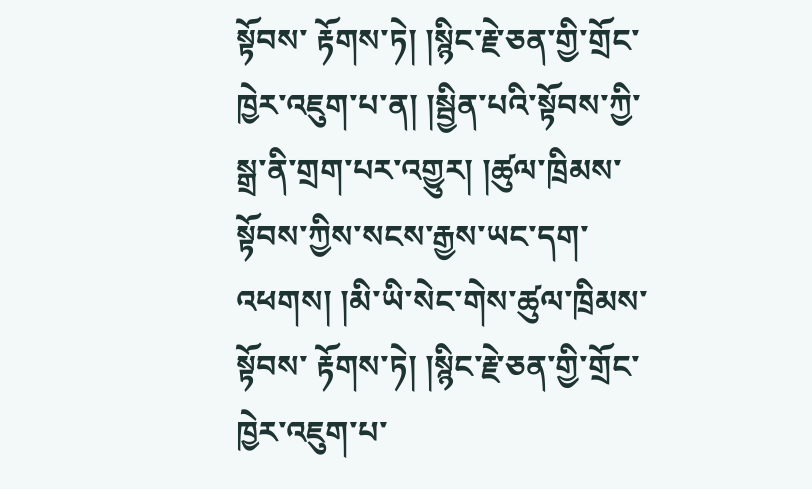སྟོབས་ རྟོགས་ཏེ། །སྙིང་རྗེ་ཅན་གྱི་གྲོང་ཁྱེར་འཇུག་པ་ན། །སྦྱིན་པའི་སྟོབས་ཀྱི་སྒྲ་ནི་གྲག་པར་འགྱུར། །ཚུལ་ཁྲིམས་སྟོབས་ཀྱིས་སངས་རྒྱས་ཡང་དག་འཕགས། །མི་ཡི་སེང་གེས་ཚུལ་ཁྲིམས་སྟོབས་ རྟོགས་ཏེ། །སྙིང་རྗེ་ཅན་གྱི་གྲོང་ཁྱེར་འཇུག་པ་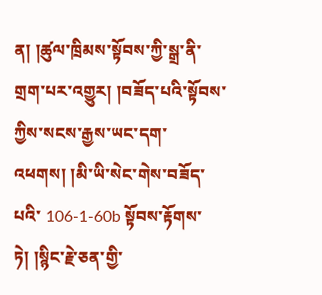ན། །ཚུལ་ཁྲིམས་སྟོབས་ཀྱི་སྒྲ་ནི་གྲག་པར་འགྱུར། །བཟོད་པའི་སྟོབས་ཀྱིས་སངས་རྒྱས་ཡང་དག་འཕགས། །མི་ཡི་སེང་གེས་བཟོད་པའི་ 106-1-60b སྟོབས་རྟོགས་ཏེ། །སྙིང་རྗེ་ཅན་གྱི་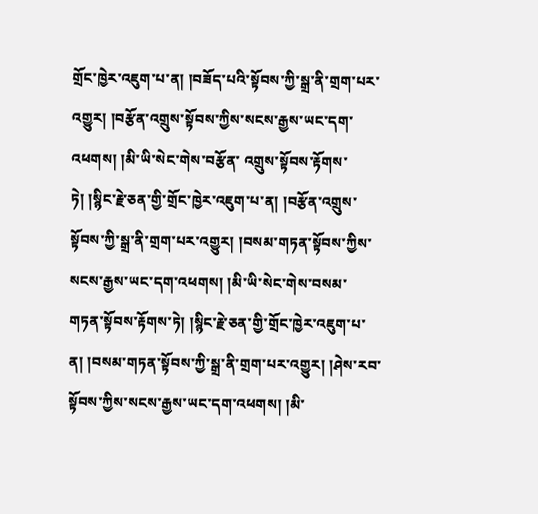གྲོང་ཁྱེར་འཇུག་པ་ན། །བཟོད་པའི་སྟོབས་ཀྱི་སྒྲ་ནི་གྲག་པར་འགྱུར། །བརྩོན་འགྲུས་སྟོབས་ཀྱིས་སངས་རྒྱས་ཡང་དག་འཕགས། །མི་ཡི་སེང་གེས་བརྩོན་ འགྲུས་སྟོབས་རྟོགས་ཏེ། །སྙིང་རྗེ་ཅན་གྱི་གྲོང་ཁྱེར་འཇུག་པ་ན། །བརྩོན་འགྲུས་སྟོབས་ཀྱི་སྒྲ་ནི་གྲག་པར་འགྱུར། །བསམ་གཏན་སྟོབས་ཀྱིས་སངས་རྒྱས་ཡང་དག་འཕགས། །མི་ཡི་སེང་གེས་བསམ་ གཏན་སྟོབས་རྟོགས་ཏེ། །སྙིང་རྗེ་ཅན་གྱི་གྲོང་ཁྱེར་འཇུག་པ་ན། །བསམ་གཏན་སྟོབས་ཀྱི་སྒྲ་ནི་གྲག་པར་འགྱུར། །ཤེས་རབ་སྟོབས་ཀྱིས་སངས་རྒྱས་ཡང་དག་འཕགས། །མི་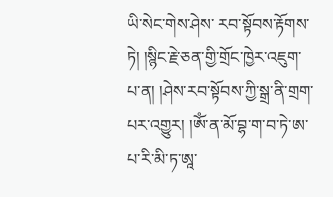ཡི་སེང་གེས་ཤེས་ རབ་སྟོབས་རྟོགས་ཏེ། །སྙིང་རྗེ་ཅན་གྱི་གྲོང་ཁྱེར་འཇུག་པ་ན། །ཤེས་རབ་སྟོབས་ཀྱི་སྒྲ་ནི་གྲག་པར་འགྱུར། །ཨོཾ་ན་མོ་བྷ་ག་བ་ཏེ་ཨ་པ་རི་མི་ཏ་ཨཱ་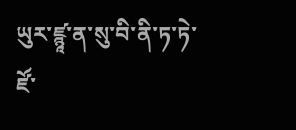ཡུར་ཛྙཱ་ན་སུ་བི་ནི་ཏ་ཏེ་ཛོ་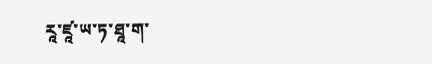རཱ་ཛཱ་ཡ་ཏ་ཐཱ་ག་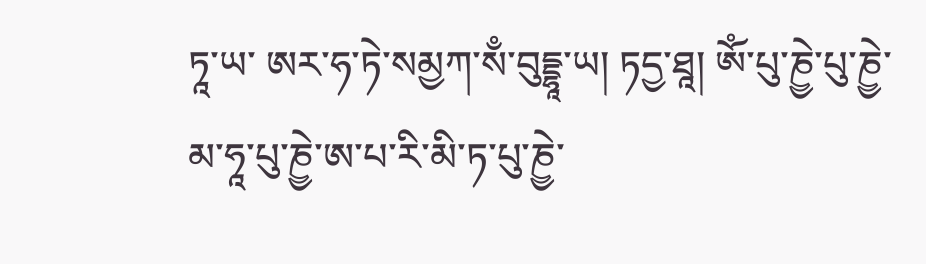ཏཱ་ཡ་ ཨར་ཧ་ཏེ་སམྱཀ་སྃ་བུདྡྷཱ་ཡ། ཏདྱ་ཐཱ། ༀ་པུ་ཎྱེ་པུ་ཎྱེ་མ་ཧཱ་པུ་ཎྱེ་ཨ་པ་རི་མི་ཏ་པུ་ཎྱེ་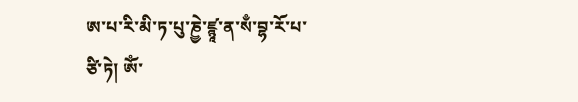ཨ་པ་རི་མི་ཏ་པུ་ཎྱེ་ཛྙཱ་ན་སྃ་བྷ་རོ་པ་ཙི་ཏེ། ཨོཾ་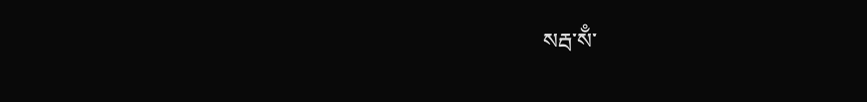སརྦ་སྃ་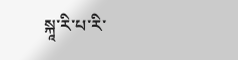སྐཱ་རི་པ་རི་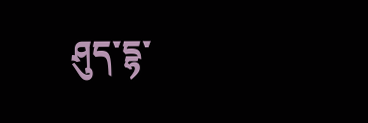ཤུད་དྷ་